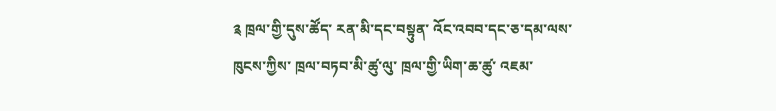༉ ཁྲལ་གྱི་དུས་ཚོད་ རན་མི་དང་བསྟུན་ འོང་འབབ་དང་ཅ་དམ་ལས་ཁུངས་ཀྱིས་ ཁྲལ་བཏབ་མི་ཚུ་ལུ་ ཁྲལ་གྱི་ཡིག་ཆ་ཚུ་ འཇམ་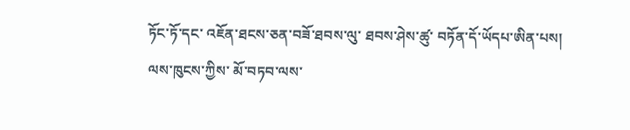ཏོང་ཏོ་དང་ འཇོན་ཐངས་ཅན་བཟོ་ཐབས་ལུ་ ཐབས་ཤེས་ཚུ་ བཏོན་དོ་ཡོདཔ་ཨིན་པས།
ལས་ཁུངས་ཀྱིས་ མོ་བཏབ་ལས་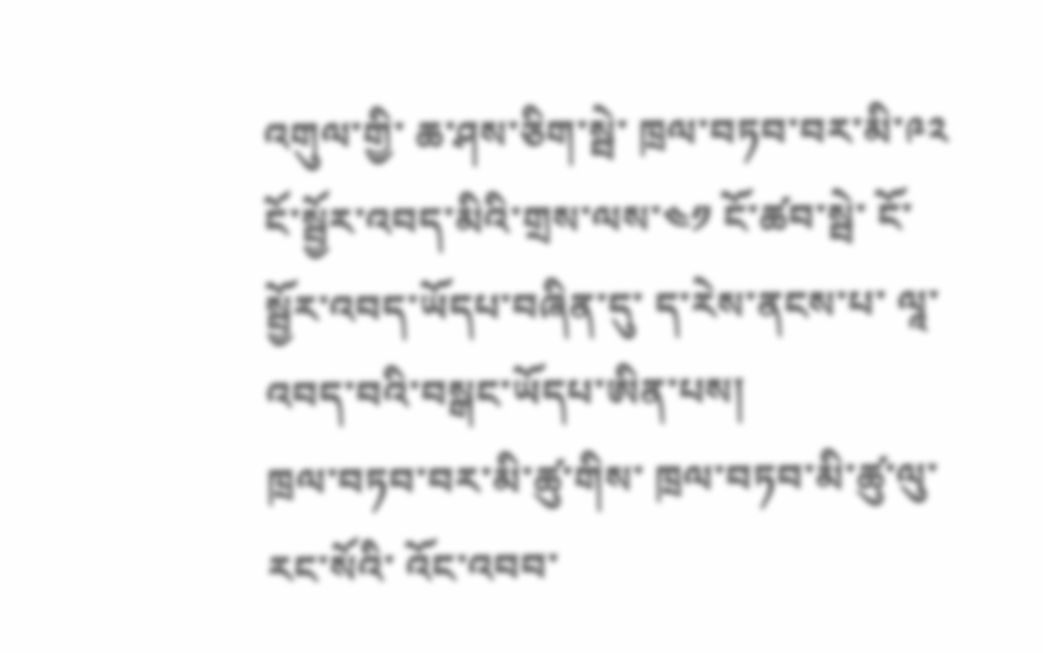འགུལ་གྱི་ ཆ་ཤས་ཅིག་སྦེ་ ཁྲལ་བཏབ་བར་མི་༩༢ ངོ་སྦྱོར་འབད་མིའི་གྲས་ལས་༤༡ ངོ་ཚབ་སྦེ་ ངོ་སྦྱོར་འབད་ཡོདཔ་བཞིན་དུ་ ད་རེས་ནངས་པ་ ལཱ་འབད་བའི་བསྒང་ཡོདཔ་ཨིན་པས།
ཁྲལ་བཏབ་བར་མི་ཚུ་གིས་ ཁྲལ་བཏབ་མི་ཚུ་ལུ་ རང་སོའི་ འོང་འབབ་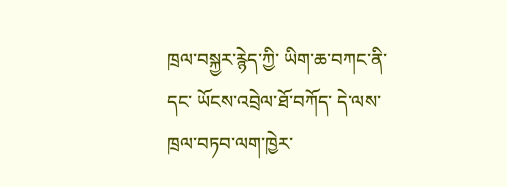ཁྲལ་བསྐྱར་རྙེད་ཀྱི་ ཡིག་ཆ་བཀང་ནི་དང་ ཡོངས་འབྲེལ་ཐོ་བཀོད་ དེ་ལས་ ཁྲལ་བཏབ་ལག་ཁྱེར་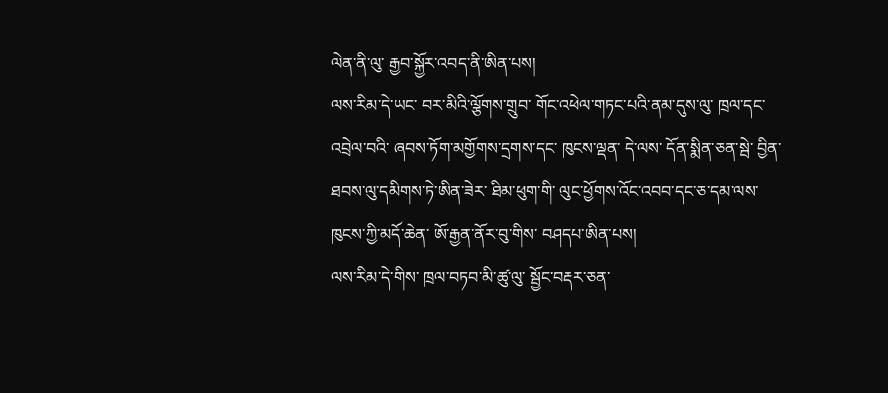ལེན་ནི་ལུ་ རྒྱབ་སྐྱོར་འབད་ནི་ཨིན་པས།
ལས་རིམ་དེ་ཡང་ བར་མིའི་ལྕོགས་གྲུབ་ གོང་འཕེལ་གཏང་པའི་ནམ་དུས་ལུ་ ཁྲལ་དང་འབྲེལ་བའི་ ཞབས་ཏོག་མགྱོགས་དྲགས་དང་ ཁུངས་ལྡན་ དེ་ལས་ དོན་སྨིན་ཅན་སྦེ་ བྱིན་ཐབས་ལུ་དམིགས་ཏེ་ཨིན་ཟེར་ ཐིམ་ཕུག་གི་ ལུང་ཕྱོགས་འོང་འབབ་དང་ཅ་དམ་ལས་ཁུངས་ཀྱི་མདོ་ཆེན་ ཨོ་རྒྱན་ནོར་བུ་གིས་ བཤདཔ་ཨིན་པས།
ལས་རིམ་དེ་གིས་ ཁྲལ་བཏབ་མི་ཚུ་ལུ་ སྦྱོང་བརྡར་ཅན་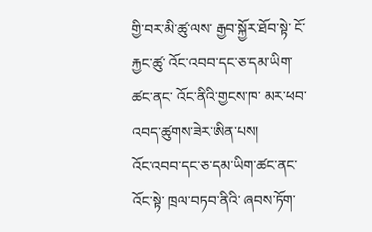གྱི་བར་མི་ཚུ་ལས་ རྒྱབ་སྐྱོར་ཐོབ་སྟེ་ ངོ་རྐྱང་ཚུ་ འོང་འབབ་དང་ཅ་དམ་ཡིག་ཚང་ནང་ འོང་ནིའི་གྱངས་ཁ་ མར་ཕབ་འབད་ཚུགས་ཟེར་ཨིན་པས།
འོང་འབབ་དང་ཅ་དམ་ཡིག་ཚང་ནང་འོང་སྟེ་ ཁྲལ་བཏབ་ནིའི་ ཞབས་ཏོག་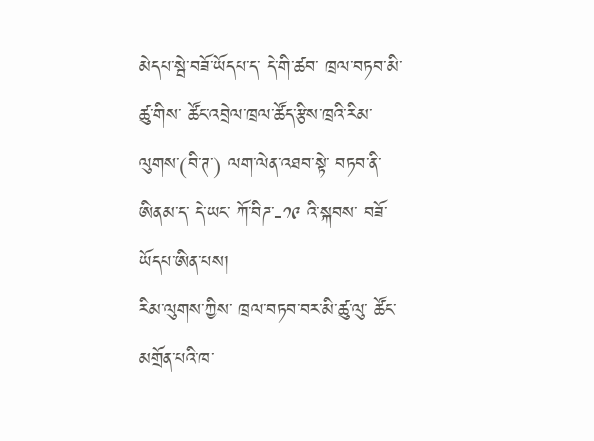མེདཔ་སྦེ་བཟོ་ཡོདཔ་ད་ དེ་གི་ཚབ་ ཁྲལ་བཏབ་མི་ཚུ་གིས་ ཚོང་འབྲེལ་ཁྲལ་ཚོད་རྩིས་ཁྲའི་རིམ་ལུགས་(བི་ཊ་) ལག་ལེན་འཐབ་སྟེ་ བཏབ་ནི་ཨིནམ་ད་ དེ་ཡང་ ཀོ་བིཌ་-༡༩ འི་སྐབས་ བཟོ་ཡོདཔ་ཨིན་པས།
རིམ་ལུགས་ཀྱིས་ ཁྲལ་བཏབ་བར་མི་ཚུ་ལུ་ ཚོང་མགྲོན་པའི་ཁ་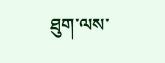ཐུག་ལས་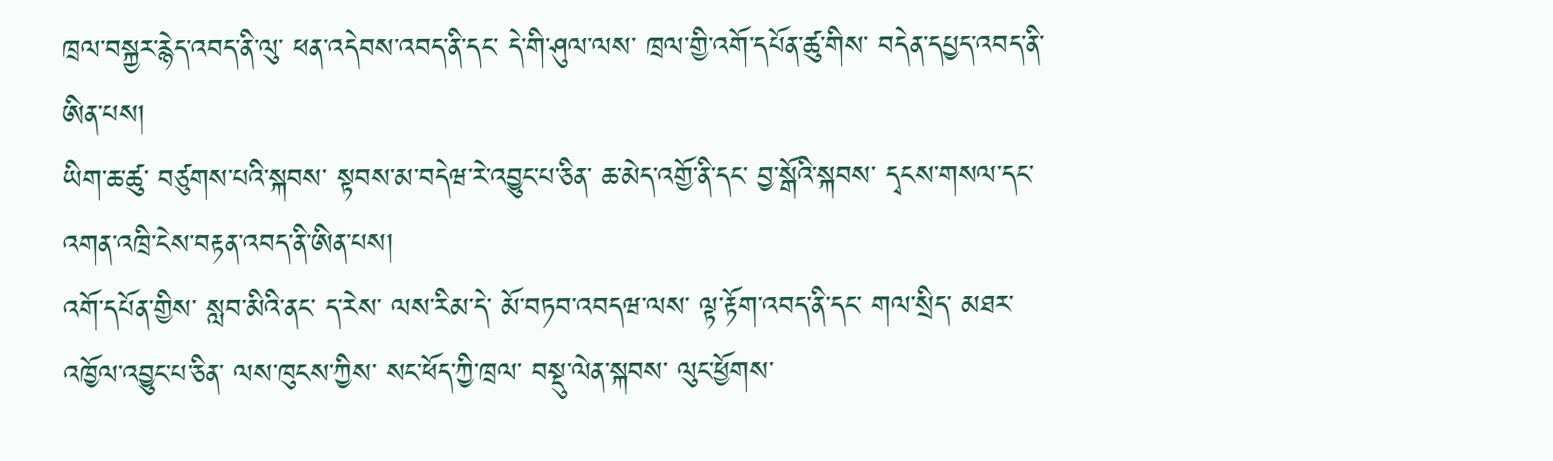ཁྲལ་བསྐྱར་རྙེད་འབད་ནི་ལུ་ ཕན་འདེབས་འབད་ནི་དང་ དེ་གི་ཤུལ་ལས་ ཁྲལ་གྱི་འགོ་དཔོན་ཚུ་གིས་ བདེན་དཔྱད་འབད་ནི་ཨིན་པས།
ཡིག་ཆ་ཚུ་ བཙུགས་པའི་སྐབས་ སྟབས་མ་བདེཝ་རེ་འབྱུང་པ་ཅིན་ ཆ་མེད་འགྱོ་ནི་དང་ བྱ་སྒོའི་སྐབས་ དྭངས་གསལ་དང་ འགན་འཁྲི་ངེས་བརྟན་འབད་ནི་ཨིན་པས།
འགོ་དཔོན་གྱིས་ སླབ་མིའི་ནང་ ད་རེས་ ལས་རིམ་དེ་ མོ་བཏབ་འབདཝ་ལས་ ལྟ་རྟོག་འབད་ནི་དང་ གལ་སྲིད་ མཐར་འཁྱོལ་འབྱུང་པ་ཅིན་ ལས་ཁུངས་ཀྱིས་ སང་ཕོད་ཀྱི་ཁྲལ་ བསྡུ་ལེན་སྐབས་ ལུང་ཕྱོགས་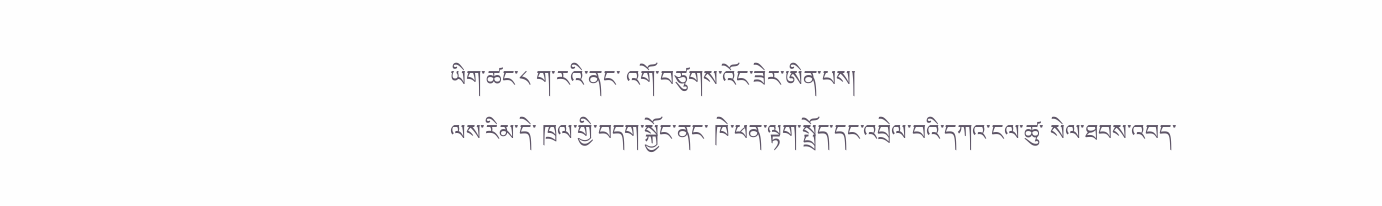ཡིག་ཚང་༨ ག་རའི་ནང་ འགོ་བཙུགས་འོང་ཟེར་ཨིན་པས།
ལས་རིམ་དེ་ ཁྲལ་གྱི་བདག་སྐྱོང་ནང་ ཁེ་ཕན་ལྟག་སྤྲོད་དང་འབྲེལ་བའི་དཀའ་ངལ་ཚུ་ སེལ་ཐབས་འབད་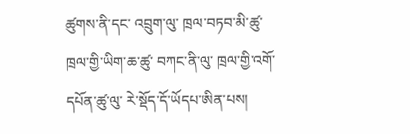ཚུགས་ནི་དང་ འབྲུག་ལུ་ ཁྲལ་བཏབ་མི་ཚུ་ ཁྲལ་གྱི་ཡིག་ཆ་ཚུ་ བཀང་ནི་ལུ་ ཁྲལ་གྱི་འགོ་དཔོན་ཚུ་ལུ་ རེ་སྡོད་དོ་ཡོདཔ་ཨིན་པས།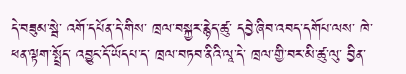དེ་བཟུམ་སྦེ་ འགོ་དཔོན་དེ་གིས་ ཁྲལ་བསྐྱར་རྙེད་ཚུ་ དབྱེ་ཞིབ་འབད་དགོཔ་ལས་ ཁེ་ཕན་ལྟག་སྤྲོད་ འབྱུང་དོ་ཡོདཔ་ད་ ཁྲལ་བཏབ་ནིའི་ལཱ་དེ་ ཁྲལ་གྱི་བར་མི་ཚུ་ལུ་ བྱིན་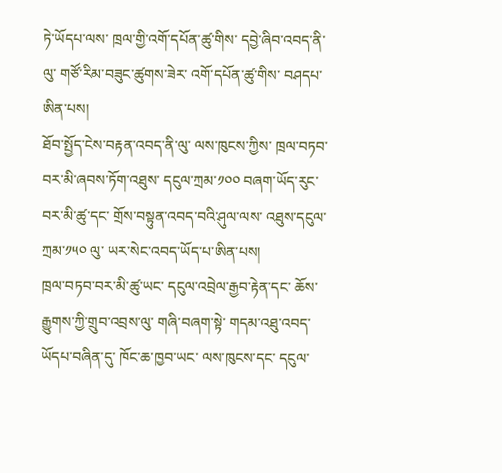ཏེ་ཡོདཔ་ལས་ ཁྲལ་གྱི་འགོ་དཔོན་ཚུ་གིས་ དབྱེ་ཞིབ་འབད་ནི་ལུ་ གཙོ་རིམ་བཟུང་ཚུགས་ཟེར་ འགོ་དཔོན་ཚུ་གིས་ བཤདཔ་ཨིན་པས།
ཐོབ་སྤྱོད་ངེས་བརྟན་འབད་ནི་ལུ་ ལས་ཁུངས་ཀྱིས་ ཁྲལ་བཏབ་བར་མི་ཞབས་ཏོག་འཐུས་ དངུལ་ཀྲམ་༡༠༠ བཞག་ཡོད་རུང་ བར་མི་ཚུ་དང་ གྲོས་བསྟུན་འབད་བའི་ཤུལ་ལས་ འཐུས་དངུལ་ཀྲམ་༡༥༠ ལུ་ ཡར་སེང་འབད་ཡོད་པ་ཨིན་པས།
ཁྲལ་བཏབ་བར་མི་ཚུ་ཡང་ དངུལ་འབྲེལ་རྒྱབ་རྟེན་དང་ ཆོས་རྒྱུགས་ཀྱི་གྲུབ་འབྲས་ལུ་ གཞི་བཞག་སྟེ་ གདམ་འཐུ་འབད་ཡོདཔ་བཞིན་དུ་ ཁོང་ཆ་ཁྱབ་ཡང་ ལས་ཁུངས་དང་ དངུལ་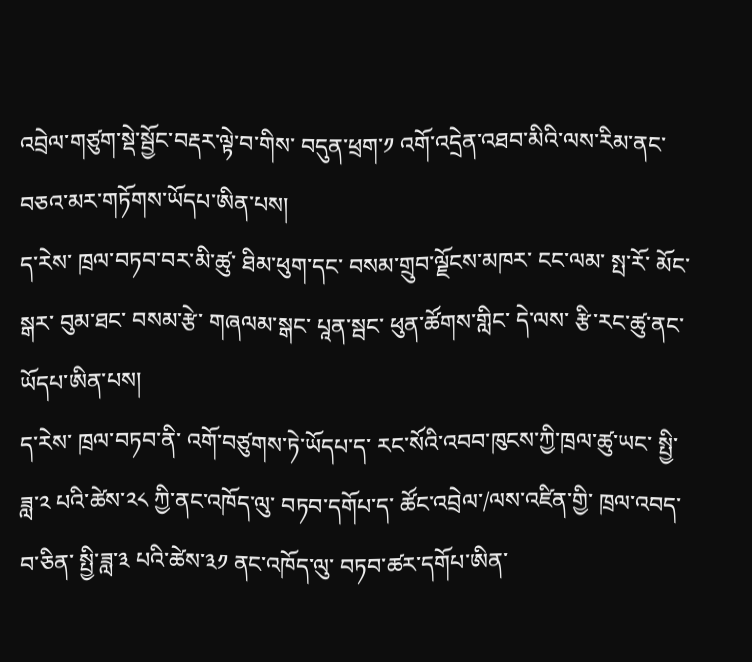འབྲེལ་གཙུག་སྡེ་སྦྱོང་བརྡར་ལྟེ་བ་གིས་ བདུན་ཕྲག་༡ འགོ་འདྲེན་འཐབ་མིའི་ལས་རིམ་ནང་ བཅའ་མར་གཏོགས་ཡོདཔ་ཨིན་པས།
ད་རེས་ ཁྲལ་བཏབ་བར་མི་ཚུ་ ཐིམ་ཕུག་དང་ བསམ་གྲུབ་ལྗོངས་མཁར་ ངང་ལམ་ སྤ་རོ་ མོང་སྒར་ བུམ་ཐང་ བསམ་རྩེ་ གཞལམ་སྒང་ པཱན་སྦང་ ཕུན་ཚོགས་གླིང་ དེ་ལས་ རྩི་རང་ཚུ་ནང་ ཡོདཔ་ཨིན་པས།
ད་རེས་ ཁྲལ་བཏབ་ནི་ འགོ་བཙུགས་ཏེ་ཡོདཔ་ད་ རང་སོའི་འབབ་ཁུངས་ཀྱི་ཁྲལ་ཚུ་ཡང་ སྤྱི་ཟླ་༢ པའི་ཚེས་༢༨ ཀྱི་ནང་འཁོད་ལུ་ བཏབ་དགོཔ་ད་ ཚོང་འབྲེལ་/ལས་འཛིན་གྱི་ ཁྲལ་འབད་བ་ཅིན་ སྤྱི་ཟླ་༣ པའི་ཚེས་༣༡ ནང་འཁོད་ལུ་ བཏབ་ཚར་དགོཔ་ཨིན་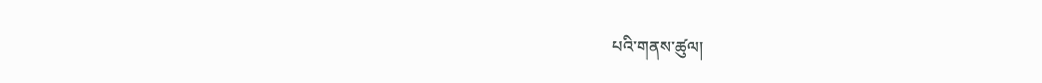པའི་གནས་ཚུལ།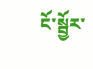ངོ་སྦྱོར་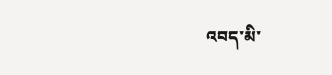འབད་མི་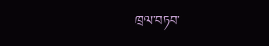ཁྲལ་བཏབ་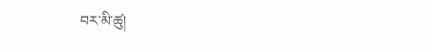བར་མི་ཚུ།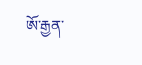ཨོ་རྒྱན་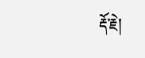རྡོ་རྗེ།